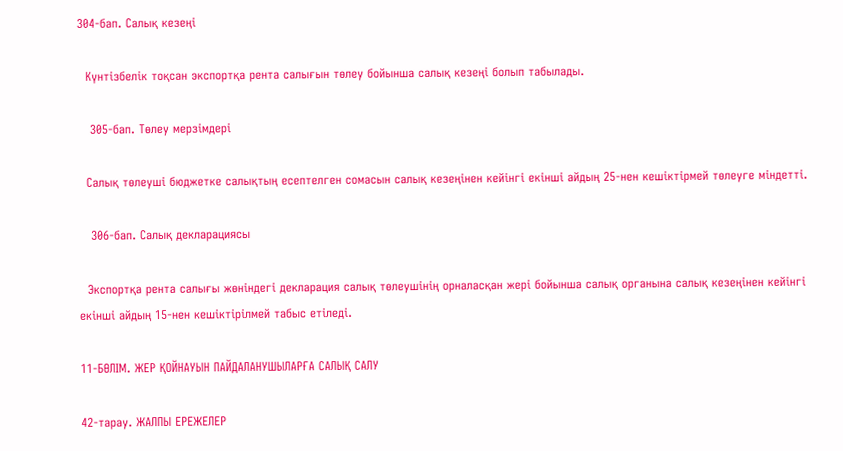304-бап. Салық кезеңi

  Күнтiзбелiк тоқсан экспортқа рента салығын төлеу бойынша салық кезеңi болып табылады.

   305-бап. Төлеу мерзiмдерi

  Салық төлеушi бюджетке салықтың есептелген сомасын салық кезеңiнен кейiнгi екiншi айдың 25-нен кешiктiрмей төлеуге мiндеттi.

   306-бап. Салық декларациясы

  Экспортқа рента салығы жөнiндегi декларация салық төлеушiнiң орналасқан жерi бойынша салық органына салық кезеңiнен кейiнгi екiншi айдың 15-нен кешiктiрiлмей табыс етiледi.

11-БӨЛIМ. ЖЕР ҚОЙНАУЫН ПАЙДАЛАНУШЫЛАРҒА САЛЫҚ САЛУ

42-тарау. ЖАЛПЫ ЕРЕЖЕЛЕР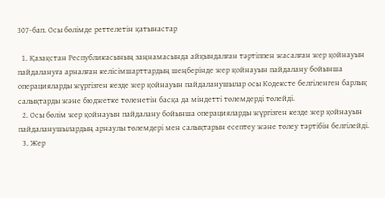307-бап. Осы бөлiмде реттелетiн қатынастар

  1. Қазақстан Республикасының заңнамасында айқындалған тәртiппен жасалған жер қойнауын пайдалануға арналған келiсiмшарттардың шеңберiнде жер қойнауын пайдалану бойынша операцияларды жүргiзген кезде жер қойнауын пайдаланушылар осы Кодексте белгiленген барлық салықтарды және бюджетке төленетiн басқа да мiндеттi төлемдердi төлейдi.
  2. Осы бөлiм жер қойнауын пайдалану бойынша операцияларды жүргiзген кезде жер қойнауын пайдаланушылардың арнаулы төлемдерi мен салықтарын есептеу және төлеу тәртiбiн белгiлейдi.
  3. Жер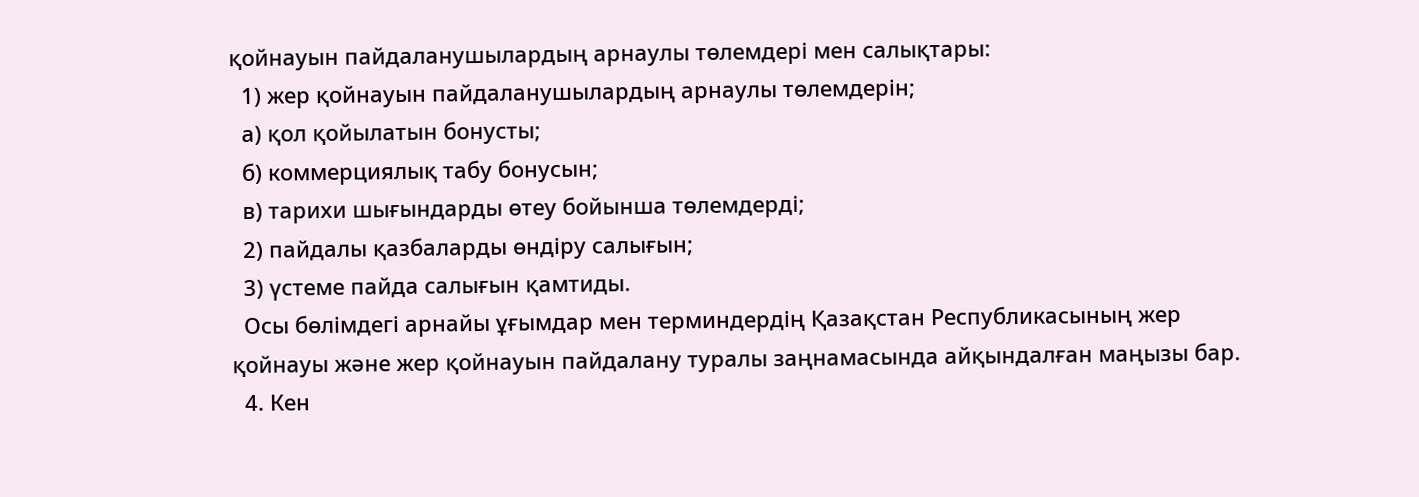қойнауын пайдаланушылардың арнаулы төлемдерi мен салықтары:
  1) жер қойнауын пайдаланушылардың арнаулы төлемдерiн;
  а) қол қойылатын бонусты;
  б) коммерциялық табу бонусын;
  в) тарихи шығындарды өтеу бойынша төлемдердi;
  2) пайдалы қазбаларды өндiру салығын;
  3) үстеме пайда салығын қамтиды.
  Осы бөлiмдегi арнайы ұғымдар мен терминдердiң Қазақстан Республикасының жер қойнауы және жер қойнауын пайдалану туралы заңнамасында айқындалған маңызы бар.
  4. Кен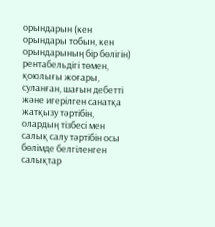орындарын (кен орындары тобын, кен орындарының бiр бөлiгiн) рентабельдiгi төмен, қоюлығы жоғары, суланған, шағын дебеттi және игерiлген санатқа жатқызу тәртiбiн, олардың тiзбесi мен салық салу тәртiбiн осы бөлiмде белгiленген салықтар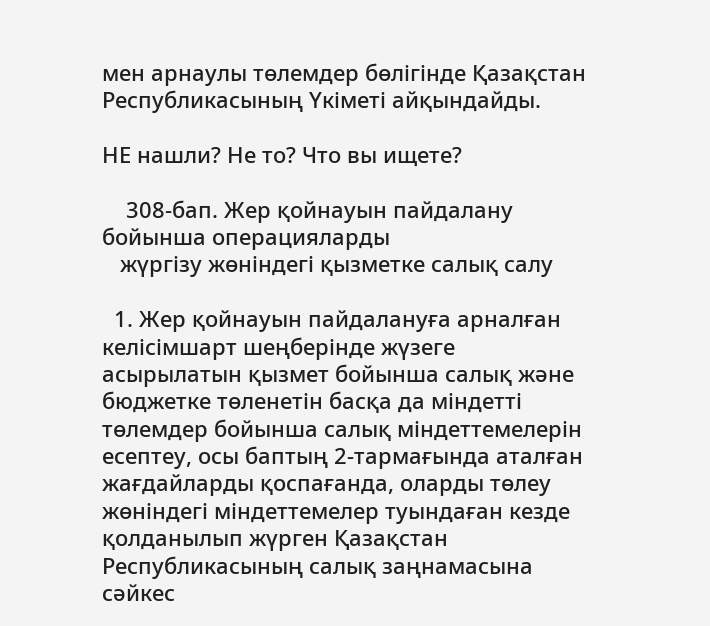мен арнаулы төлемдер бөлiгiнде Қазақстан Республикасының Үкiметi айқындайды.

НЕ нашли? Не то? Что вы ищете?

    308-бап. Жер қойнауын пайдалану бойынша операцияларды
   жүргiзу жөнiндегi қызметке салық салу

  1. Жер қойнауын пайдалануға арналған келiсiмшарт шеңберiнде жүзеге асырылатын қызмет бойынша салық және бюджетке төленетiн басқа да мiндеттi төлемдер бойынша салық мiндеттемелерiн есептеу, осы баптың 2-тармағында аталған жағдайларды қоспағанда, оларды төлеу жөнiндегi мiндеттемелер туындаған кезде қолданылып жүрген Қазақстан Республикасының салық заңнамасына сәйкес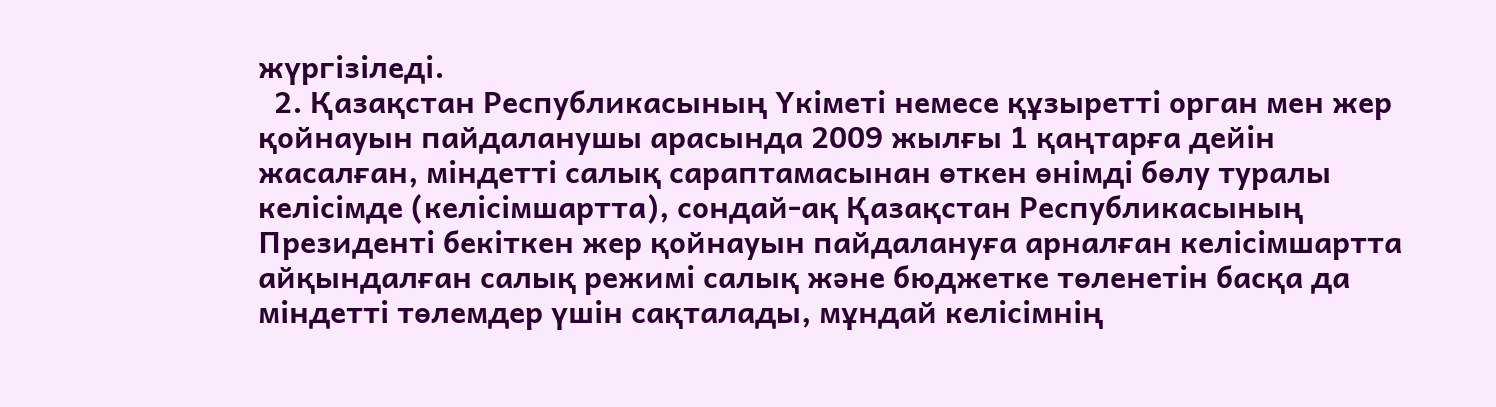жүргiзiледi.
  2. Қазақстан Республикасының Үкiметi немесе құзыреттi орган мен жер қойнауын пайдаланушы арасында 2009 жылғы 1 қаңтарға дейiн жасалған, мiндеттi салық сараптамасынан өткен өнiмдi бөлу туралы келiсiмде (келiсiмшартта), сондай-ақ Қазақстан Республикасының Президентi бекiткен жер қойнауын пайдалануға арналған келiсiмшартта айқындалған салық режимi салық және бюджетке төленетiн басқа да мiндеттi төлемдер үшiн сақталады, мұндай келiсiмнiң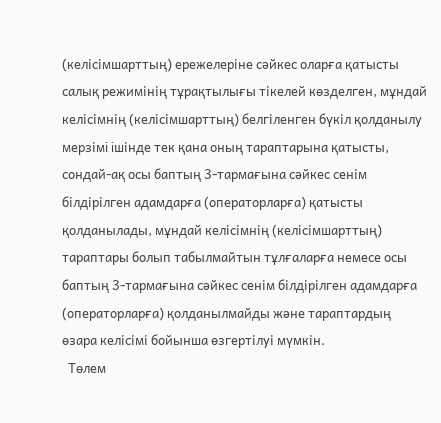(келiсiмшарттың) ережелерiне сәйкес оларға қатысты салық режимiнiң тұрақтылығы тiкелей көзделген, мұндай келiсiмнiң (келiсiмшарттың) белгiленген бүкiл қолданылу мерзiмi iшiнде тек қана оның тараптарына қатысты, сондай-ақ осы баптың 3-тармағына сәйкес сенiм бiлдiрiлген адамдарға (операторларға) қатысты қолданылады, мұндай келiсiмнiң (келiсiмшарттың) тараптары болып табылмайтын тұлғаларға немесе осы баптың 3-тармағына сәйкес сенiм бiлдiрiлген адамдарға (операторларға) қолданылмайды және тараптардың өзара келiсiмi бойынша өзгертiлуi мүмкiн.
  Төлем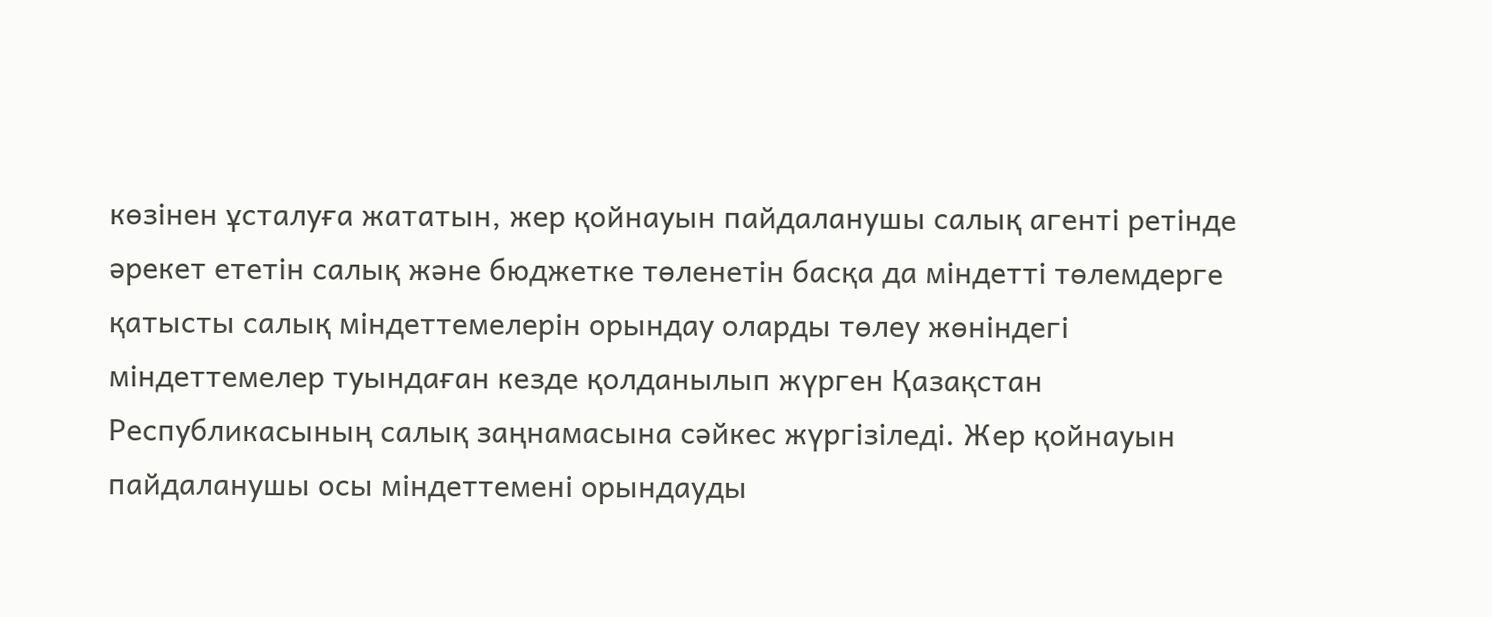көзiнен ұсталуға жататын, жер қойнауын пайдаланушы салық агентi ретiнде әрекет ететiн салық және бюджетке төленетiн басқа да мiндеттi төлемдерге қатысты салық мiндеттемелерiн орындау оларды төлеу жөнiндегi мiндеттемелер туындаған кезде қолданылып жүрген Қазақстан Республикасының салық заңнамасына сәйкес жүргiзiледi. Жер қойнауын пайдаланушы осы мiндеттеменi орындауды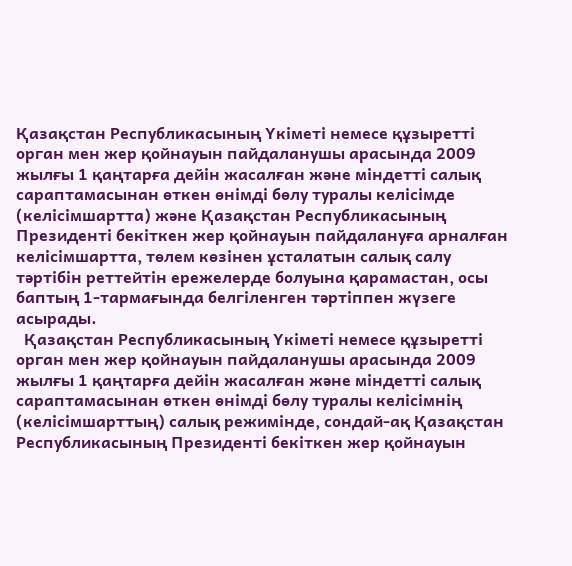Қазақстан Республикасының Үкiметi немесе құзыреттi орган мен жер қойнауын пайдаланушы арасында 2009 жылғы 1 қаңтарға дейiн жасалған және мiндеттi салық сараптамасынан өткен өнiмдi бөлу туралы келiсiмде (келiсiмшартта) және Қазақстан Республикасының Президентi бекiткен жер қойнауын пайдалануға арналған келiсiмшартта, төлем көзiнен ұсталатын салық салу тәртiбiн реттейтiн ережелерде болуына қарамастан, осы баптың 1-тармағында белгiленген тәртiппен жүзеге асырады.
  Қазақстан Республикасының Үкiметi немесе құзыреттi орган мен жер қойнауын пайдаланушы арасында 2009 жылғы 1 қаңтарға дейiн жасалған және мiндеттi салық сараптамасынан өткен өнiмдi бөлу туралы келiсiмнiң (келiсiмшарттың) салық режимiнде, сондай-ақ Қазақстан Республикасының Президентi бекiткен жер қойнауын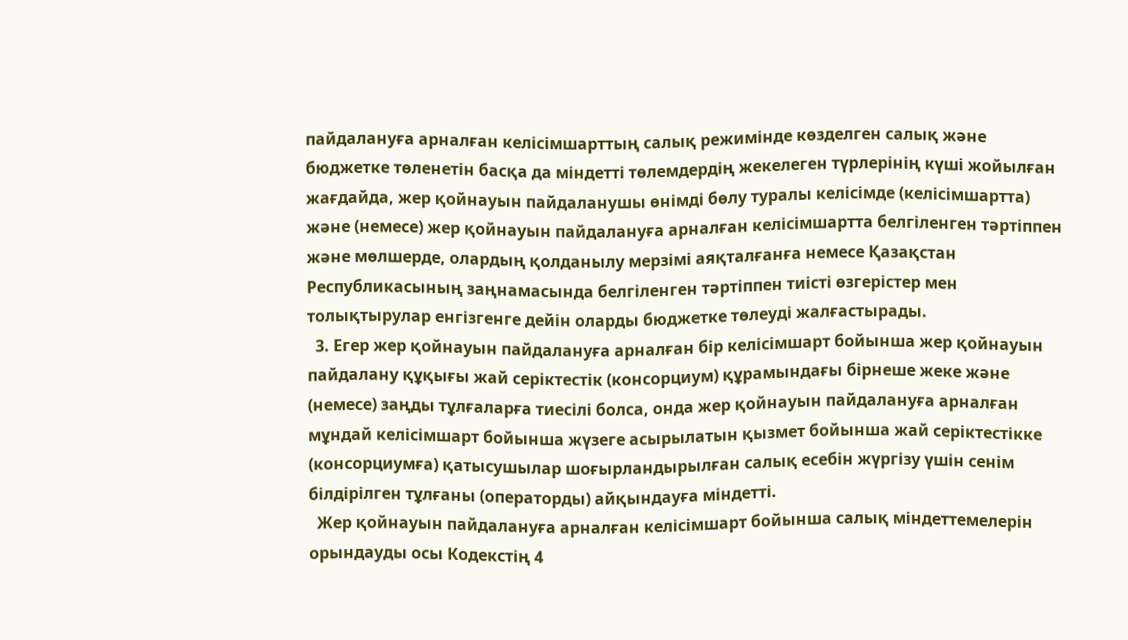пайдалануға арналған келiсiмшарттың салық режимiнде көзделген салық және бюджетке төленетiн басқа да мiндеттi төлемдердiң жекелеген түрлерiнiң күшi жойылған жағдайда, жер қойнауын пайдаланушы өнiмдi бөлу туралы келiсiмде (келiсiмшартта) және (немесе) жер қойнауын пайдалануға арналған келiсiмшартта белгiленген тәртiппен және мөлшерде, олардың қолданылу мерзiмi аяқталғанға немесе Қазақстан Республикасының заңнамасында белгiленген тәртiппен тиiстi өзгерiстер мен толықтырулар енгiзгенге дейiн оларды бюджетке төлеудi жалғастырады.
  3. Егер жер қойнауын пайдалануға арналған бiр келiсiмшарт бойынша жер қойнауын пайдалану құқығы жай серiктестiк (консорциум) құрамындағы бiрнеше жеке және (немесе) заңды тұлғаларға тиесiлi болса, онда жер қойнауын пайдалануға арналған мұндай келiсiмшарт бойынша жүзеге асырылатын қызмет бойынша жай серiктестiкке (консорциумға) қатысушылар шоғырландырылған салық есебiн жүргiзу үшiн сенiм бiлдiрiлген тұлғаны (операторды) айқындауға мiндеттi.
  Жер қойнауын пайдалануға арналған келiсiмшарт бойынша салық мiндеттемелерiн орындауды осы Кодекстiң 4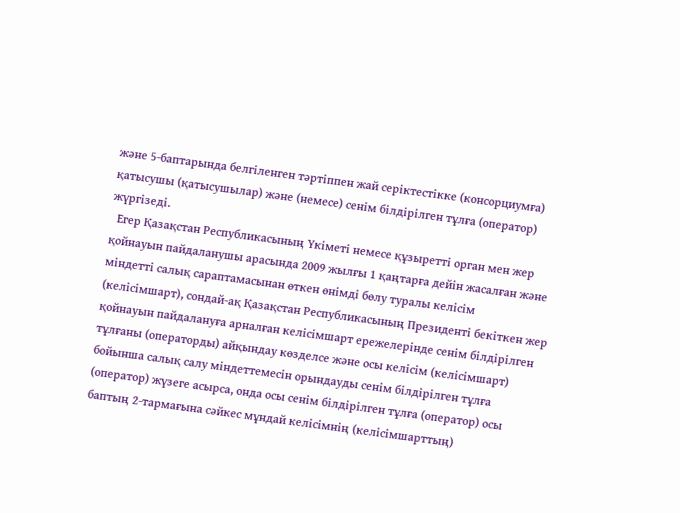және 5-баптарында белгiленген тәртiппен жай серiктестiкке (консорциумға) қатысушы (қатысушылар) және (немесе) сенiм бiлдiрiлген тұлға (оператор) жүргiзедi.
  Егер Қазақстан Республикасының Үкiметi немесе құзыреттi орган мен жер қойнауын пайдаланушы арасында 2009 жылғы 1 қаңтарға дейiн жасалған және мiндеттi салық сараптамасынан өткен өнiмдi бөлу туралы келiсiм (келiсiмшарт), сондай-ақ Қазақстан Республикасының Президентi бекiткен жер қойнауын пайдалануға арналған келiсiмшарт ережелерiнде сенiм бiлдiрiлген тұлғаны (операторды) айқындау көзделсе және осы келiсiм (келiсiмшарт) бойынша салық салу мiндеттемесiн орындауды сенiм бiлдiрiлген тұлға (оператор) жүзеге асырса, онда осы сенiм бiлдiрiлген тұлға (оператор) осы баптың 2-тармағына сәйкес мұндай келiсiмнiң (келiсiмшарттың)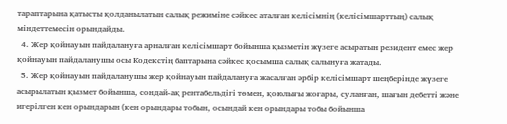тараптарына қатысты қолданылатын салық режимiне сәйкес аталған келiсiмнiң (келiсiмшарттың) салық мiндеттемесiн орындайды.
  4. Жер қойнауын пайдалануға арналған келiсiмшарт бойынша қызметiн жүзеге асыратын резидент eмec жер қойнауын пайдаланушы осы Кодекстiң баптарына сәйкес қосымша салық салынуға жатады.
  5. Жер қойнауын пайдаланушы жер қойнауын пайдалануға жасалған әрбiр келiсiмшарт шеңберiнде жүзеге асырылатын қызмет бойынша, сондай-ақ рентабельдiгi төмен, қоюлығы жоғары, суланған, шағын дебеттi және игерiлген кен орындарын (кен орындары тобын, осындай кен орындары тобы бойынша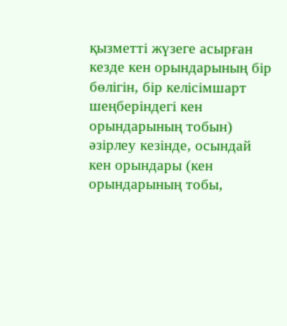қызметтi жүзеге асырған кезде кен орындарының бiр бөлiгiн, бiр келiсiмшарт шеңберiндегi кен орындарының тобын) әзiрлеу кезiнде, осындай кен орындары (кен орындарының тобы,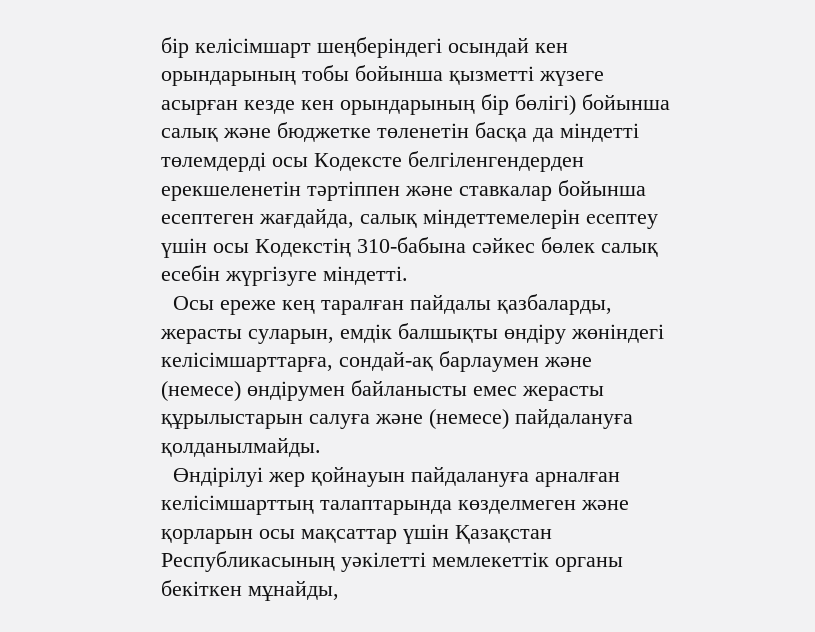бiр келiсiмшарт шеңберiндегi осындай кен орындарының тобы бойынша қызметтi жүзеге асырған кезде кен орындарының бiр бөлiгi) бойынша салық және бюджетке төленетiн басқа да мiндеттi төлемдердi осы Кодексте белгiленгендерден ерекшеленетiн тәртiппен және ставкалар бойынша есептеген жағдайда, салық мiндеттемелерiн eceптeу үшiн осы Кодекстiң 310-бабына сәйкес бөлек салық есебiн жүргiзуге мiндеттi.
  Осы ереже кең таралған пайдалы қазбаларды, жерасты суларын, емдiк балшықты өндiру жөнiндегi келiсiмшарттарға, сондай-ақ барлаумен және (немесе) өндiрумен байланысты емес жерасты құрылыстарын салуға және (немесе) пайдалануға қолданылмайды.
  Өндiрiлуi жер қойнауын пайдалануға арналған келiсiмшарттың талаптарында көзделмеген және қорларын осы мақсаттар үшiн Қазақстан Республикасының уәкiлеттi мемлекеттiк органы бекiткен мұнайды,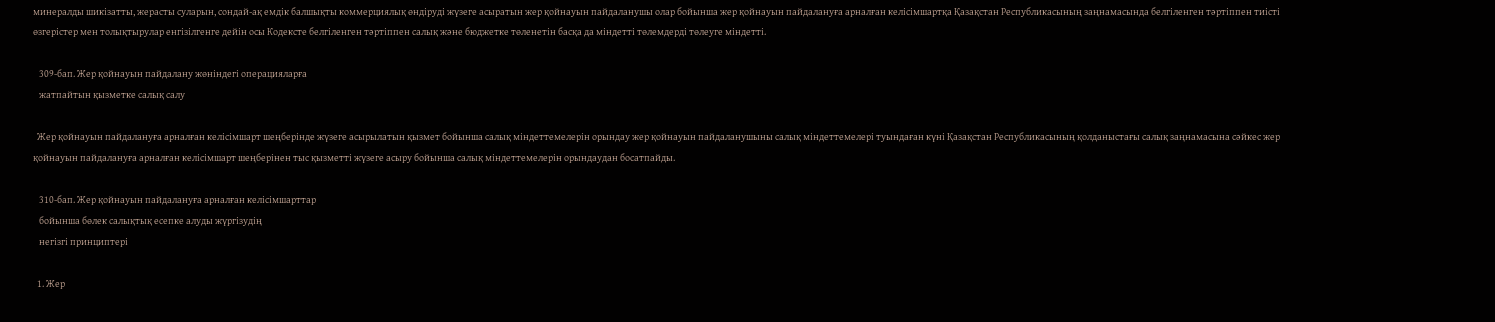минералды шикiзатты, жерасты суларын, сондай-ақ емдiк балшықты коммерциялық өндiрудi жүзеге асыратын жер қойнауын пайдаланушы олар бойынша жер қойнауын пайдалануға арналған келiсiмшартқа Қазақстан Республикасының заңнамасында белгiленген тәртiппен тиiстi өзгерiстер мен толықтырулар енгiзiлгенге дейiн осы Кодексте белгiленген тәртiппен салық және бюджетке төленетiн басқа да мiндеттi төлемдердi төлеуге мiндеттi.

   309-бап. Жер қойнауын пайдалану жөнiндегi операцияларға
   жатпайтын қызметке салық салу

  Жер қойнауын пайдалануға арналған келiсiмшарт шеңберiнде жүзеге асырылатын қызмет бойынша салық мiндеттемелерiн орындау жер қойнауын пайдаланушыны салық мiндеттемелерi туындаған күнi Қазақстан Республикасының қолданыстағы салық заңнамасына сәйкес жер қойнауын пайдалануға арналған келiсiмшарт шеңберiнен тыс қызметтi жүзеге асыру бойынша салық мiндеттемелерiн орындаудан босатпайды.

   310-бап. Жер қойнауын пайдалануға арналған келiсiмшарттар
   бойынша бөлек салықтық есепке алуды жүргiзудiң
   негiзгi принциптерi

  1. Жер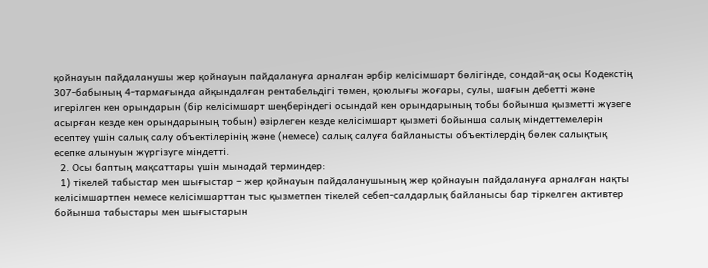қойнауын пайдаланушы жер қойнауын пайдалануға арналған әрбiр келiсiмшарт бөлiгiнде, сондай-ақ осы Кодекстiң 307-бабының 4-тармағында айқындалған рентабельдiгi төмен, қоюлығы жоғары, сулы, шағын дебеттi және игерiлген кен орындарын (бiр келiсiмшарт шеңберiндегi осындай кен орындарының тобы бойынша қызметтi жүзеге асырған кезде кен орындарының тобын) әзiрлеген кезде келiсiмшарт қызметi бойынша салық мiндеттемелерiн есептеу үшiн салық салу объектiлерiнiң және (немесе) салық салуға байланысты объектiлердiң бөлек салықтық есепке алынуын жүргiзуге мiндеттi.
  2. Осы баптың мақсаттары үшiн мынадай терминдер:
  1) тiкелей табыстар мен шығыстар – жер қойнауын пайдаланушының жер қойнауын пайдалануға арналған нақты келiсiмшартпен немесе келiсiмшарттан тыс қызметпен тiкелей себеп-салдарлық байланысы бар тiркелген активтер бойынша табыстары мен шығыстарын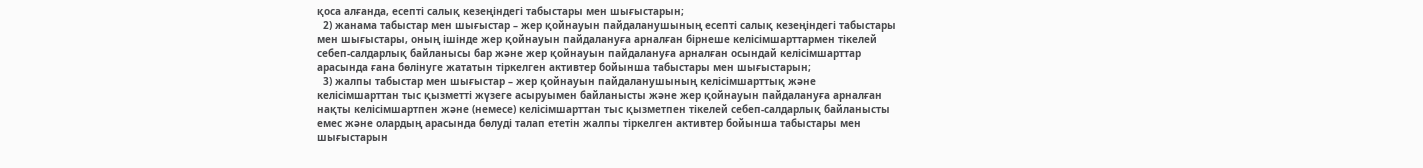қоса алғанда, есептi салық кезеңiндегi табыстары мен шығыстарын;
  2) жанама табыстар мен шығыстар – жер қойнауын пайдаланушының есептi салық кезеңiндегi табыстары мен шығыстары, оның iшiнде жер қойнауын пайдалануға арналған бiрнеше келiсiмшарттармен тiкелей себеп-салдарлық байланысы бар және жер қойнауын пайдалануға арналған осындай келiсiмшарттар арасында ғана бөлiнуге жататын тiркелген активтер бойынша табыстары мен шығыстарын;
  3) жалпы табыстар мен шығыстар – жер қойнауын пайдаланушының келiсiмшарттық және келiсiмшарттан тыс қызметтi жүзеге асыруымен байланысты және жер қойнауын пайдалануға арналған нақты келiсiмшартпен және (немесе) келiсiмшарттан тыс қызметпен тiкелей себеп-салдарлық байланысты емес және олардың арасында бөлудi талап ететiн жалпы тiркелген активтер бойынша табыстары мен шығыстарын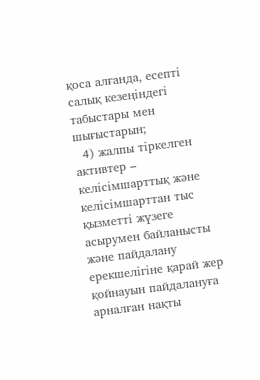қоса алғанда, есептi салық кезеңiндегi табыстары мен шығыстарын;
  4) жалпы тiркелген активтер – келiсiмшарттық және келiсiмшарттан тыс қызметтi жүзеге асырумен байланысты және пайдалану ерекшелiгiне қарай жер қойнауын пайдалануға арналған нақты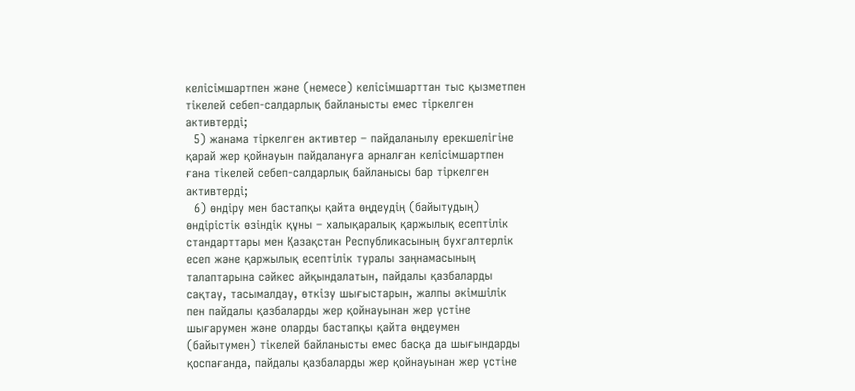келiсiмшартпен және (немесе) келiсiмшарттан тыс қызметпен тiкелей себеп-салдарлық байланысты емес тiркелген активтердi;
  5) жанама тiркелген активтер – пайдаланылу ерекшелiгiне қарай жер қойнауын пайдалануға арналған келiсiмшартпен ғана тiкелей себеп-салдарлық байланысы бар тiркелген активтердi;
  6) өндiру мен бастапқы қайта өңдеудiң (байытудың) өндiрiстiк өзiндiк құны – халықаралық қаржылық есептiлiк стандарттары мен Қазақстан Республикасының бухгалтерлiк есеп және қаржылық есептiлiк туралы заңнамасының талаптарына сәйкес айқындалатын, пайдалы қазбаларды сақтау, тасымалдау, өткiзу шығыстарын, жалпы әкiмшiлiк пен пайдалы қазбаларды жер қойнауынан жер үстiне шығарумен және оларды бастапқы қайта өңдеумен (байытумен) тiкелей байланысты емес басқа да шығындарды қоспағанда, пайдалы қазбаларды жер қойнауынан жер үстiне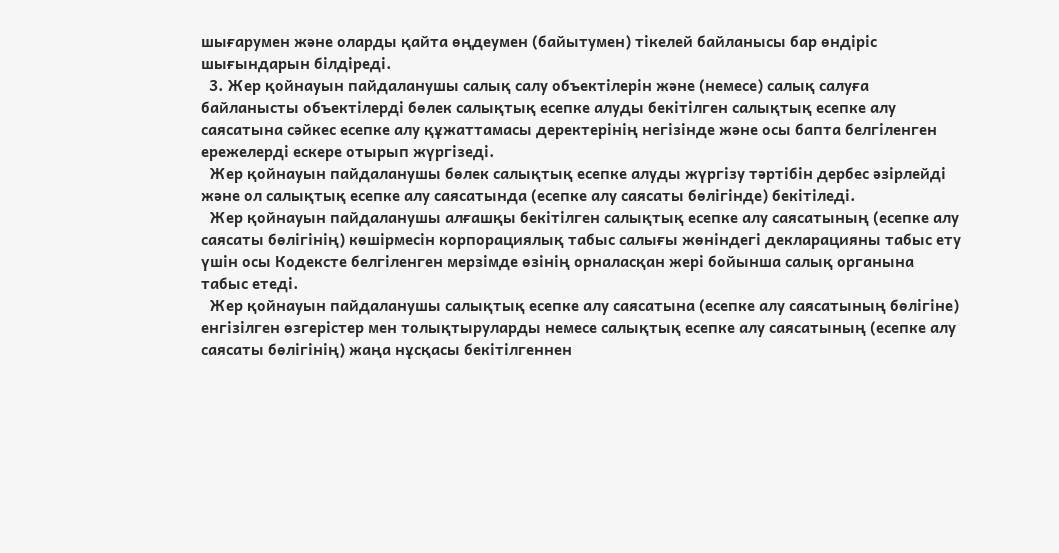шығарумен және оларды қайта өңдеумен (байытумен) тiкелей байланысы бар өндiрiс шығындарын бiлдiредi.
  3. Жер қойнауын пайдаланушы салық салу объектiлерiн және (немесе) салық салуға байланысты объектiлердi бөлек салықтық есепке алуды бекiтiлген салықтық есепке алу саясатына сәйкес есепке алу құжаттамасы деректерiнiң негiзiнде және осы бапта белгiленген ережелердi ескере отырып жүргiзедi.
  Жер қойнауын пайдаланушы бөлек салықтық есепке алуды жүргiзу тәртiбiн дербес әзiрлейдi және ол салықтық есепке алу саясатында (есепке алу саясаты бөлiгiнде) бекiтiледi.
  Жер қойнауын пайдаланушы алғашқы бекiтiлген салықтық есепке алу саясатының (есепке алу саясаты бөлiгiнiң) көшiрмесiн корпорациялық табыс салығы жөнiндегi декларацияны табыс ету үшiн осы Кодексте белгiленген мерзiмде өзiнiң орналасқан жерi бойынша салық органына табыс етедi.
  Жер қойнауын пайдаланушы салықтық есепке алу саясатына (есепке алу саясатының бөлiгiне) енгiзiлген өзгерiстер мен толықтыруларды немесе салықтық есепке алу саясатының (есепке алу саясаты бөлiгiнiң) жаңа нұсқасы бекiтiлгеннен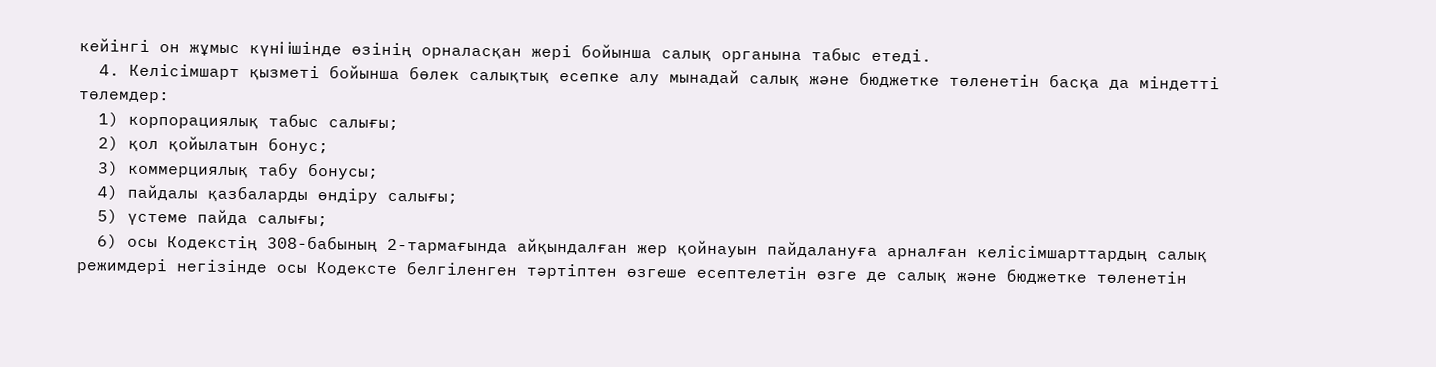кейiнгi он жұмыс күнi iшiнде өзiнiң орналасқан жерi бойынша салық органына табыс етедi.
  4. Келiсiмшарт қызметi бойынша бөлек салықтық есепке алу мынадай салық және бюджетке төленетiн басқа да мiндеттi төлемдер:
  1) корпорациялық табыс салығы;
  2) қол қойылатын бонус;
  3) коммерциялық табу бонусы;
  4) пайдалы қазбаларды өндiру салығы;
  5) үстеме пайда салығы;
  6) осы Кодекстiң 308-бабының 2-тармағында айқындалған жер қойнауын пайдалануға арналған келiсiмшарттардың салық режимдерi негiзiнде осы Кодексте белгiленген тәртiптен өзгеше есептелетiн өзге де салық және бюджетке төленетiн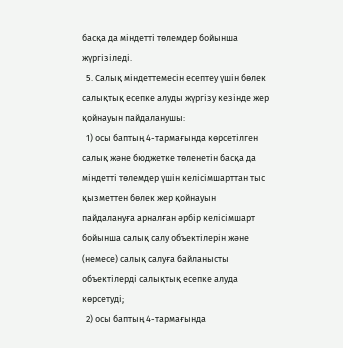басқа да мiндеттi төлемдер бойынша жүргiзiледi.
  5. Салық мiндеттемесiн есептеу үшiн бөлек салықтық есепке алуды жүргiзу кезiнде жер қойнауын пайдаланушы:
  1) осы баптың 4-тармағында көрсетiлген салық және бюджетке төленетiн басқа да мiндеттi төлемдер үшiн келiсiмшарттан тыс қызметтен бөлек жер қойнауын пайдалануға арналған әрбiр келiсiмшарт бойынша салық салу объектiлерiн және (немесе) салық салуға байланысты объектiлердi салықтық есепке алуда көрсетудi;
  2) осы баптың 4-тармағында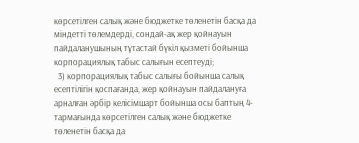көрсетiлген салық және бюджетке төленетiн басқа да мiндеттi төлемдердi, сондай-ақ жер қойнауын пайдаланушының тұтастай бүкiл қызметi бойынша корпорациялық табыс салығын есептеудi;
  3) корпорациялық табыс салығы бойынша салық есептiлiгiн қоспағанда, жер қойнауын пайдалануға арналған әрбiр келiсiмшарт бойынша осы баптың 4-тармағында көрсетiлген салық және бюджетке төленетiн басқа да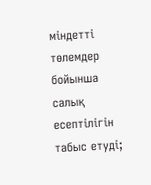мiндеттi төлемдер бойынша салық есептiлiгiн табыс етудi;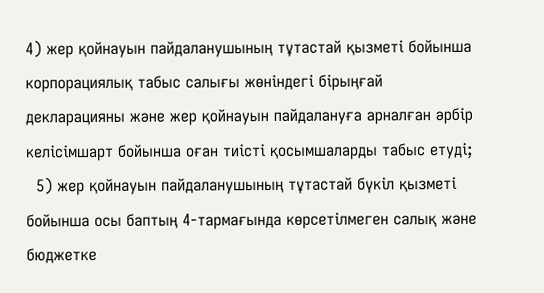4) жер қойнауын пайдаланушының тұтастай қызметi бойынша корпорациялық табыс салығы жөнiндегi бiрыңғай декларацияны және жер қойнауын пайдалануға арналған әрбiр келiсiмшарт бойынша оған тиiстi қосымшаларды табыс етудi;
  5) жер қойнауын пайдаланушының тұтастай бүкiл қызметi бойынша осы баптың 4-тармағында көрсетiлмеген салық және бюджетке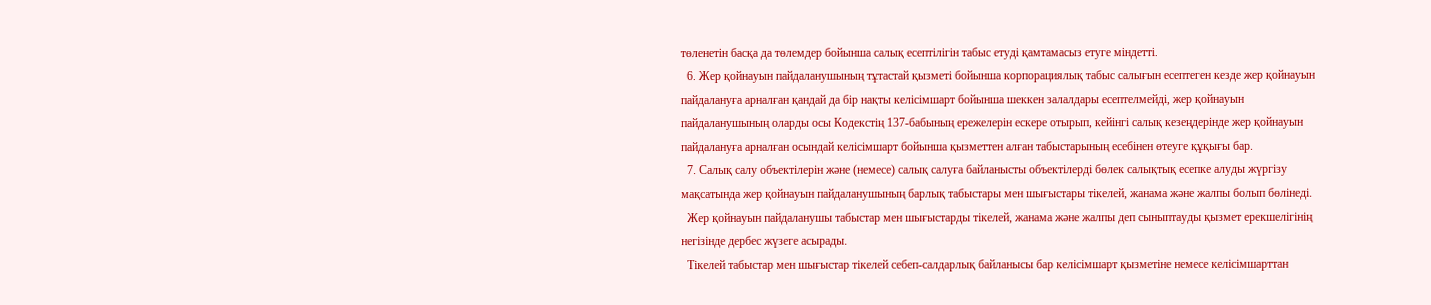төленетiн басқа да төлемдер бойынша салық есептiлiгiн табыс етудi қамтамасыз етуге мiндеттi.
  6. Жер қойнауын пайдаланушының тұтастай қызметi бойынша корпорациялық табыс салығын есептеген кезде жер қойнауын пайдалануға арналған қандай да бiр нақты келiсiмшарт бойынша шеккен залалдары есептелмейдi, жер қойнауын пайдаланушының оларды осы Кодекстiң 137-бабының ережелерiн ескере отырып, кейiнгi салық кезеңдерiнде жер қойнауын пайдалануға арналған осындай келiсiмшарт бойынша қызметтен алған табыстарының есебiнен өтеуге құқығы бар.
  7. Салық салу объектiлерiн және (немесе) салық салуға байланысты объектiлердi бөлек салықтық есепке алуды жүргiзу мақсатында жер қойнауын пайдаланушының барлық табыстары мен шығыстары тiкелей, жанама және жалпы болып бөлiнедi.
  Жер қойнауын пайдаланушы табыстар мен шығыстарды тiкелей, жанама және жалпы деп сыныптауды қызмет ерекшелiгiнiң негiзiнде дербес жүзеге асырады.
  Тiкелей табыстар мен шығыстар тiкелей себеп-салдарлық байланысы бар келiсiмшарт қызметiне немесе келiсiмшарттан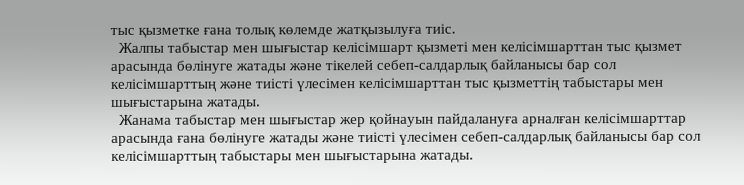тыс қызметке ғана толық көлемде жатқызылуға тиiс.
  Жалпы табыстар мен шығыстар келiсiмшарт қызметi мен келiсiмшарттан тыс қызмет арасында бөлiнуге жатады және тiкелей себеп-салдарлық байланысы бар сол келiсiмшарттың және тиiстi үлесiмен келiсiмшарттан тыс қызметтiң табыстары мен шығыстарына жатады.
  Жанама табыстар мен шығыстар жер қойнауын пайдалануға арналған келiсiмшарттар арасында ғана бөлiнуге жатады және тиiстi үлесiмен себеп-салдарлық байланысы бар сол келiсiмшарттың табыстары мен шығыстарына жатады.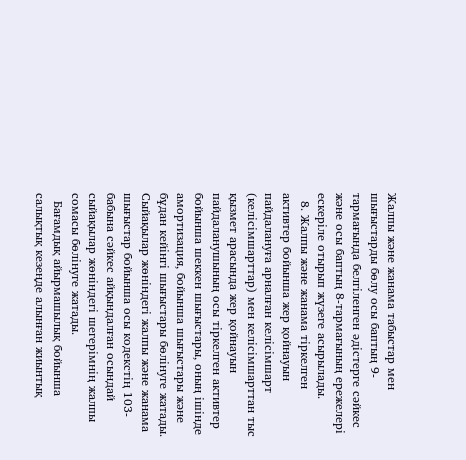Жалпы және жанама табыстар мен шығыстарды бөлу осы баптың 9-тармағында белгiленген әдiстерге сәйкес және осы баптың 8-тармағының ережелерi ескерiле отырып жүзеге асырылады.
  8. Жалпы және жанама тiркелген активтер бойынша жер қойнауын пайдалануға арналған келiсiмшарт (келiсiмшарттар) мен келiсiмшарттан тыс қызмет арасында жер қойнауын пайдаланушының осы тiркелген активтер бойынша шеккен шығыстары, оның iшiнде амортизация, бойынша шығыстары және бұдан кейiнгi шығыстары бөлiнуге жатады. Сыйақылар жөнiндегi жалпы және жанама шығыстар бойынша осы кодекстiң 103-бабына сәйкес айқындалған осындай сыйақылар жөнiндегi шегерiмнiң жалпы сомасы бөлiнуге жатады.
  Бағамдық айырмашылық бойынша салықтық кезеңде алынған жиынтық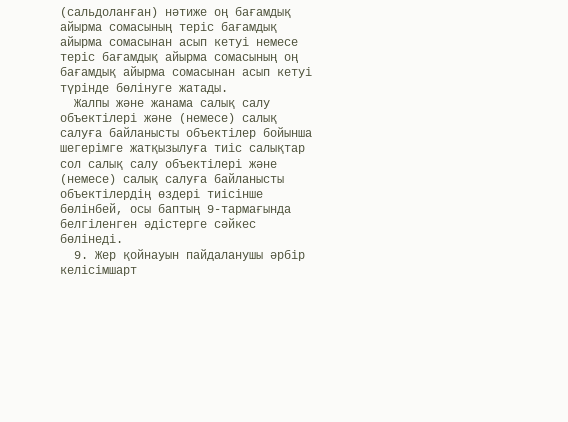(сальдоланған) нәтиже оң бағамдық айырма сомасының терiс бағамдық айырма сомасынан асып кетуi немесе терiс бағамдық айырма сомасының оң бағамдық айырма сомасынан асып кетуi түрiнде бөлiнуге жатады.
  Жалпы және жанама салық салу объектiлерi және (немесе) салық салуға байланысты объектiлер бойынша шегерiмге жатқызылуға тиiс салықтар сол салық салу объектiлерi және (немесе) салық салуға байланысты объектiлердiң өздерi тиiсiнше бөлiнбей, осы баптың 9-тармағында белгiленген әдiстерге сәйкес бөлiнедi.
  9. Жер қойнауын пайдаланушы әрбiр келiсiмшарт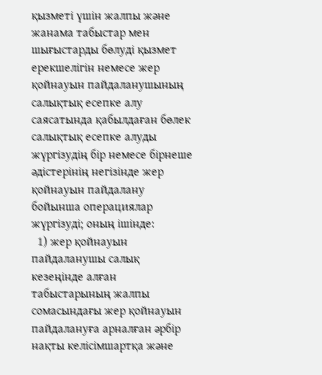қызметi үшiн жалпы және жанама табыстар мен шығыстарды бөлудi қызмет ерекшелiгiн немесе жер қойнауын пайдаланушының салықтық есепке алу саясатында қабылдаған бөлек салықтық есепке алуды жүргiзудiң бiр немесе бiрнеше әдiстерiнiң негiзiнде жер қойнауын пайдалану бойынша операциялар жүргiзудi; оның iшiнде:
  1) жер қойнауын пайдаланушы салық кезеңiнде алған табыстарының жалпы сомасындағы жер қойнауын пайдалануға арналған әрбiр нақты келiсiмшартқа және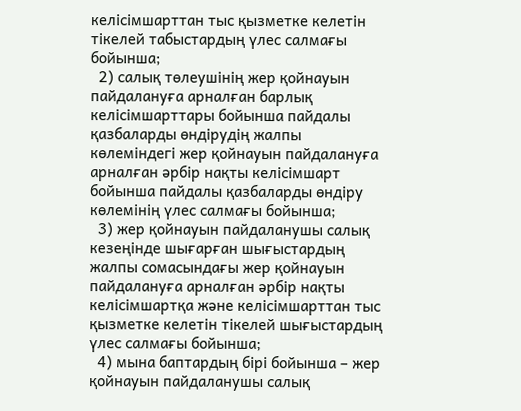келiсiмшарттан тыс қызметке келетiн тiкелей табыстардың үлес салмағы бойынша;
  2) салық төлеушiнiң жер қойнауын пайдалануға арналған барлық келiсiмшарттары бойынша пайдалы қазбаларды өндiрудiң жалпы көлемiндегi жер қойнауын пайдалануға арналған әрбiр нақты келiсiмшарт бойынша пайдалы қазбаларды өндiру көлемiнiң үлес салмағы бойынша;
  3) жер қойнауын пайдаланушы салық кезеңiнде шығарған шығыстардың жалпы сомасындағы жер қойнауын пайдалануға арналған әрбiр нақты келiсiмшартқа және келiсiмшарттан тыс қызметке келетiн тiкелей шығыстардың үлес салмағы бойынша;
  4) мына баптардың бiрi бойынша – жер қойнауын пайдаланушы салық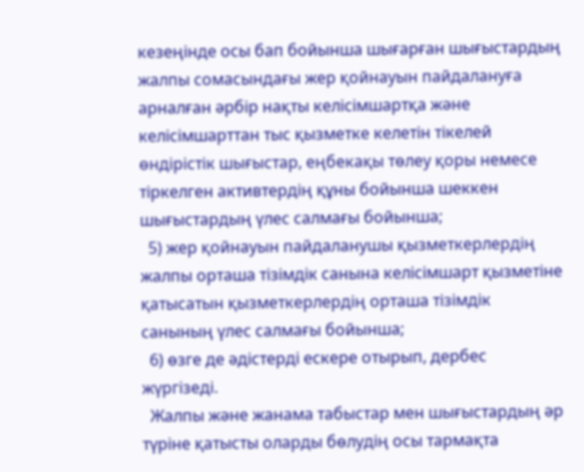кезеңiнде осы бап бойынша шығарған шығыстардың жалпы сомасындағы жер қойнауын пайдалануға арналған әрбiр нақты келiсiмшартқа және келiсiмшарттан тыс қызметке келетiн тiкелей өндiрiстiк шығыстар, еңбекақы төлеу қоры немесе тiркелген активтердiң құны бойынша шеккен шығыстардың үлес салмағы бойынша;
  5) жер қойнауын пайдаланушы қызметкерлердiң жалпы орташа тiзiмдiк санына келiсiмшарт қызметiне қатысатын қызметкерлердiң орташа тiзiмдiк санының үлес салмағы бойынша;
  6) өзге де әдiстердi ескере отырып, дербес жүргiзедi.
  Жалпы және жанама табыстар мен шығыстардың әр түрiне қатысты оларды бөлудiң осы тармақта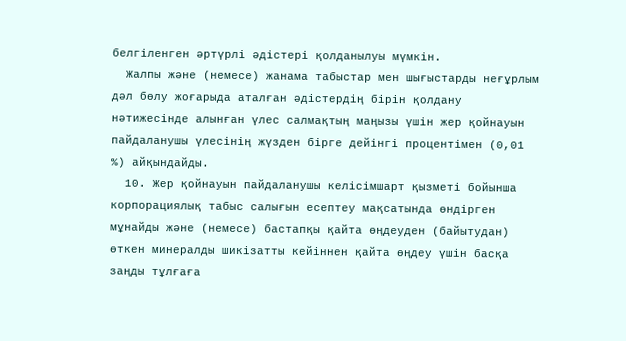белгiленген әртүрлi әдiстерi қолданылуы мүмкiн.
  Жалпы және (немесе) жанама табыстар мен шығыстарды неғұрлым дәл бөлу жоғарыда аталған әдiстердiң бiрiн қолдану нәтижесiнде алынған үлес салмақтың маңызы үшiн жер қойнауын пайдаланушы үлесiнiң жүзден бiрге дейiнгi процентiмен (0,01 %) айқындайды.
  10. Жер қойнауын пайдаланушы келiсiмшарт қызметi бойынша корпорациялық табыс салығын есептеу мақсатында өндiрген мұнайды және (немесе) бастапқы қайта өңдеуден (байытудан) өткен минералды шикiзатты кейiннен қайта өңдеу үшiн басқа заңды тұлғаға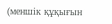(меншiк құқығын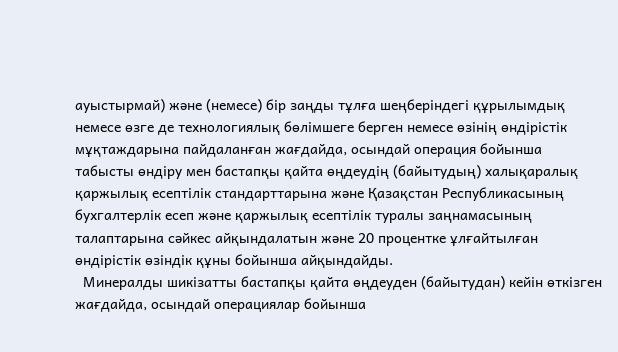ауыстырмай) және (немесе) бiр заңды тұлға шеңберiндегi құрылымдық немесе өзге де технологиялық бөлiмшеге берген немесе өзiнiң өндiрiстiк мұқтаждарына пайдаланған жағдайда, осындай операция бойынша табысты өндiру мен бастапқы қайта өңдеудiң (байытудың) халықаралық қаржылық есептiлiк стандарттарына және Қазақстан Республикасының бухгалтерлiк есеп және қаржылық есептiлiк туралы заңнамасының талаптарына сәйкес айқындалатын және 20 процентке ұлғайтылған өндiрiстiк өзiндiк құны бойынша айқындайды.
  Минералды шикiзатты бастапқы қайта өңдеуден (байытудан) кейiн өткiзген жағдайда, осындай операциялар бойынша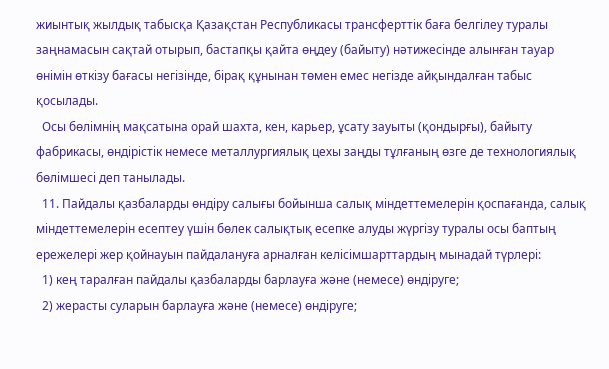жиынтық жылдық табысқа Қазақстан Республикасы трансферттiк баға белгiлеу туралы заңнамасын сақтай отырып, бастапқы қайта өңдеу (байыту) нәтижесiнде алынған тауар өнiмiн өткiзу бағасы негiзiнде, бiрақ құнынан төмен емес негiзде айқындалған табыс қосылады.
  Осы бөлiмнiң мақсатына орай шахта, кен, карьер, ұсату зауыты (қондырғы), байыту фабрикасы, өндiрiстiк немесе металлургиялық цехы заңды тұлғаның өзге де технологиялық бөлiмшесi деп танылады.
  11. Пайдалы қазбаларды өндiру салығы бойынша салық мiндеттемелерiн қоспағанда, салық мiндеттемелерiн есептеу үшiн бөлек салықтық есепке алуды жүргiзу туралы осы баптың ережелерi жер қойнауын пайдалануға арналған келiсiмшарттардың мынадай түрлерi:
  1) кең таралған пайдалы қазбаларды барлауға және (немесе) өндiруге;
  2) жерасты суларын барлауға және (немесе) өндiруге;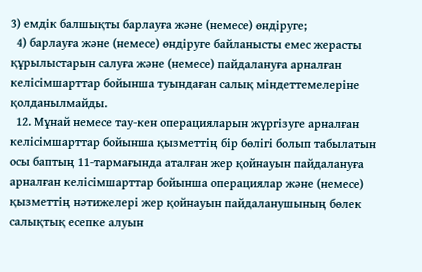3) емдiк балшықты барлауға және (немесе) өндiруге;
  4) барлауға және (немесе) өндiруге байланысты емес жерасты құрылыстарын салуға және (немесе) пайдалануға арналған келiсiмшарттар бойынша туындаған салық мiндеттемелерiне қолданылмайды.
  12. Мұнай немесе тау-кен операцияларын жүргiзуге арналған келiсiмшарттар бойынша қызметтiң бiр бөлiгi болып табылатын осы баптың 11-тармағында аталған жер қойнауын пайдалануға арналған келiсiмшарттар бойынша операциялар және (немесе) қызметтiң нәтижелерi жер қойнауын пайдаланушының бөлек салықтық есепке алуын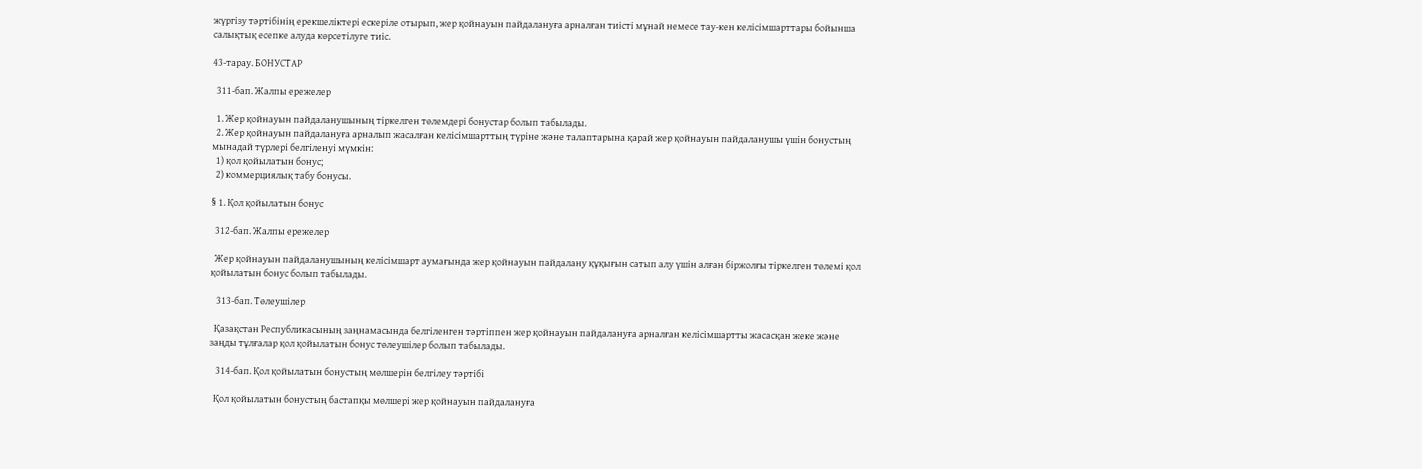жүргiзу тәртiбiнiң ерекшелiктерi ескерiле отырып, жер қойнауын пайдалануға арналған тиiстi мұнай немесе тау-кен келiсiмшарттары бойынша салықтық есепке алуда көрсетiлуге тиiс.

43-тарау. БОНУСТАР

  311-бап. Жалпы ережелер

  1. Жер қойнауын пайдаланушының тiркелген төлемдерi бонустар болып табылады.
  2. Жер қойнауын пайдалануға арналып жасалған келiсiмшарттың түрiне және талаптарына қарай жер қойнауын пайдаланушы үшiн бонустың мынадай түрлерi белгiленуi мүмкiн:
  1) қол қойылатын бонус;
  2) коммерциялық табу бонусы.

§ 1. Қол қойылатын бонус

  312-бап. Жалпы ережелер

  Жер қойнауын пайдаланушының келiсiмшарт аумағында жер қойнауын пайдалану құқығын сатып алу үшiн алған бiржолғы тiркелген төлемi қол қойылатын бонус болып табылады.

   313-бап. Төлеушiлер

  Қазақстан Республикасының заңнамасында белгiленген тәртiппен жер қойнауын пайдалануға арналған келiсiмшартты жасасқан жеке және заңды тұлғалар қол қойылатын бонус төлеушiлер болып табылады.

   314-бап. Қол қойылатын бонустың мөлшерiн белгiлеу тәртiбi

  Қол қойылатын бонустың бастапқы мөлшерi жер қойнауын пайдалануға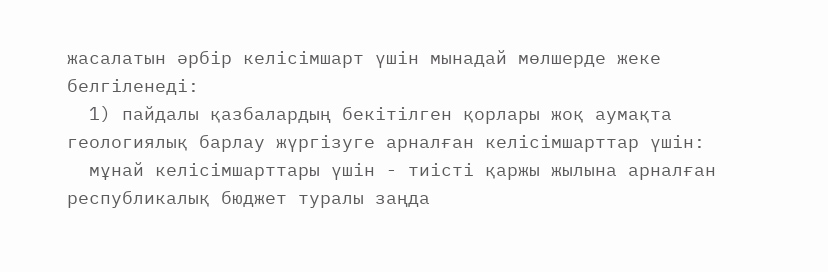жасалатын әрбiр келiсiмшарт үшiн мынадай мөлшерде жеке белгiленедi:
  1) пайдалы қазбалардың бекiтiлген қорлары жоқ аумақта геологиялық барлау жүргiзуге арналған келiсiмшарттар үшiн:
  мұнай келiсiмшарттары үшiн - тиiстi қаржы жылына арналған республикалық бюджет туралы заңда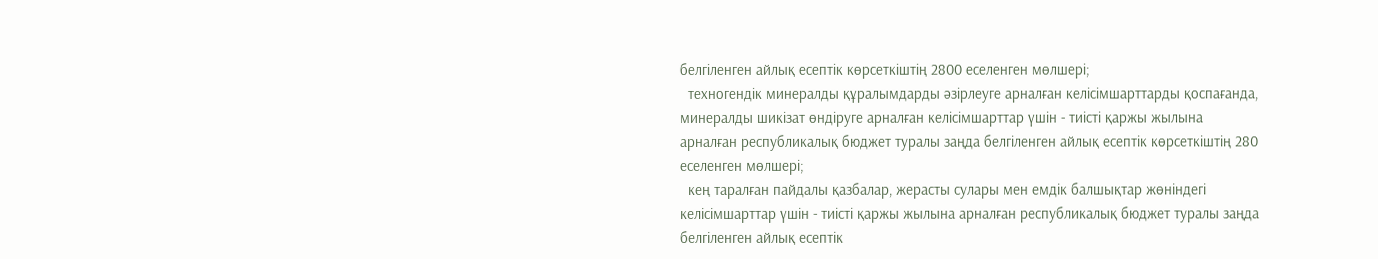белгiленген айлық есептiк көрсеткiштiң 2800 еселенген мөлшерi;
  техногендiк минералды құралымдарды әзiрлеуге арналған келiсiмшарттарды қоспағанда, минералды шикiзат өндiруге арналған келiсiмшарттар үшiн - тиiстi қаржы жылына арналған республикалық бюджет туралы заңда белгiленген айлық есептiк көрсеткiштiң 280 еселенген мөлшерi;
  кең таралған пайдалы қазбалар, жерасты сулары мен емдiк балшықтар жөнiндегi келiсiмшарттар үшiн - тиiстi қаржы жылына арналған республикалық бюджет туралы заңда белгiленген айлық есептiк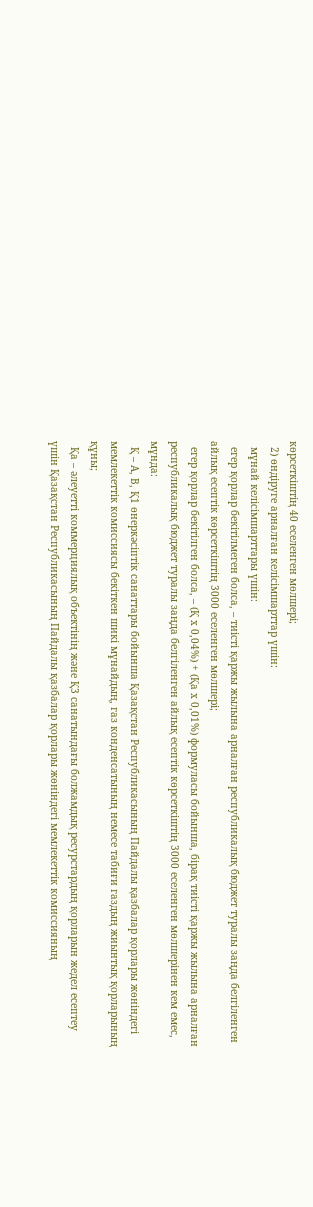көрсеткiштiң 40 еселенген мөлшерi;
  2) өндiруге арналған келiсiмшарттар үшiн:
  мұнай келiсiмшарттары үшiн:
  егер қорлар бекiтiлмеген болса, – тиiстi қаржы жылына арналған республикалық бюджет туралы заңда белгiленген айлық есептiк көрсеткiштiң 3000 еселенген мөлшерi;
  егер қорлар бекiтiлген болса, – (Қ х 0,04%) + (Қа х 0,01%) формуласы бойынша, бiрақ тиiстi қаржы жылына арналған республикалық бюджет туралы заңда белгiленген айлық есептiк көрсеткiштiң 3000 еселенген мөлшерiнен кем емес, мұнда:
  Қ – А, В, Қ1 өнеркәсiптiк санаттары бойынша Қазақстан Республикасының Пайдалы қазбалар қорлары жөнiндегi мемлекеттiк комиссиясы бекiткен шикi мұнайдың, газ конденсатының немесе табиғи газдың жиынтық қорларының құны;
  Қа – әлеуеттi коммерциялық объектiнiң және Қ3 санатындағы болжамдық ресурстардың қорларын жедел есептеу үшiн Қазақстан Республикасының Пайдалы қазбалар қорлары жөнiндегi мемлекеттiк комиссияның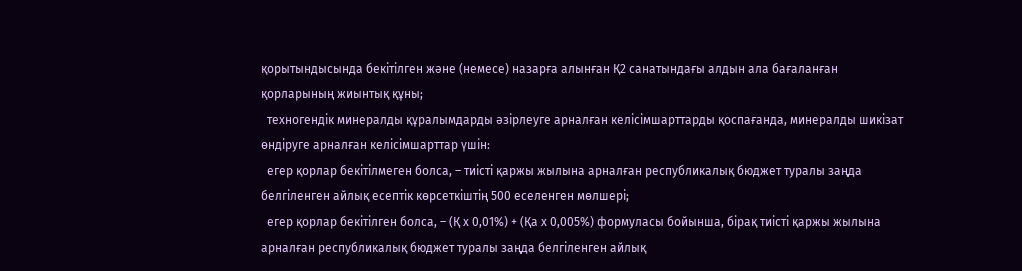қорытындысында бекiтiлген және (немесе) назарға алынған Қ2 санатындағы алдын ала бағаланған қорларының жиынтық құны;
  техногендiк минералды құралымдарды әзiрлеуге арналған келiсiмшарттарды қоспағанда, минералды шикiзат өндiруге арналған келiсiмшарттар үшiн:
  егер қорлар бекiтiлмеген болса, – тиiстi қаржы жылына арналған республикалық бюджет туралы заңда белгiленген айлық есептiк көрсеткiштiң 500 еселенген мөлшерi;
  егер қорлар бекiтiлген болса, – (Қ х 0,01%) + (Қа х 0,005%) формуласы бойынша, бiрақ тиiстi қаржы жылына арналған республикалық бюджет туралы заңда белгiленген айлық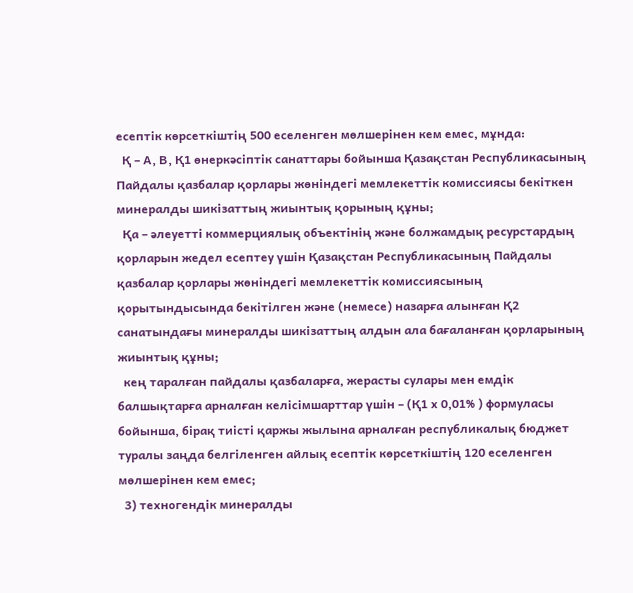есептiк көрсеткiштiң 500 еселенген мөлшерiнен кем емес, мұнда:
  Қ – А, В, Қ1 өнеркәсiптiк санаттары бойынша Қазақстан Республикасының Пайдалы қазбалар қорлары жөнiндегi мемлекеттiк комиссиясы бекiткен минералды шикiзаттың жиынтық қорының құны;
  Қа – әлеуеттi коммерциялық объектiнiң және болжамдық ресурстардың қорларын жедел есептеу үшiн Қазақстан Республикасының Пайдалы қазбалар қорлары жөнiндегi мемлекеттiк комиссиясының қорытындысында бекiтiлген және (немесе) назарға алынған Қ2 санатындағы минералды шикiзаттың алдын ала бағаланған қорларының жиынтық құны;
  кең таралған пайдалы қазбаларға, жерасты сулары мен емдiк балшықтарға арналған келiсiмшарттар үшiн – (Қ1 х 0,01% ) формуласы бойынша, бiрақ тиiстi қаржы жылына арналған республикалық бюджет туралы заңда белгiленген айлық есептiк көрсеткiштiң 120 еселенген мөлшерiнен кем емес;
  3) техногендiк минералды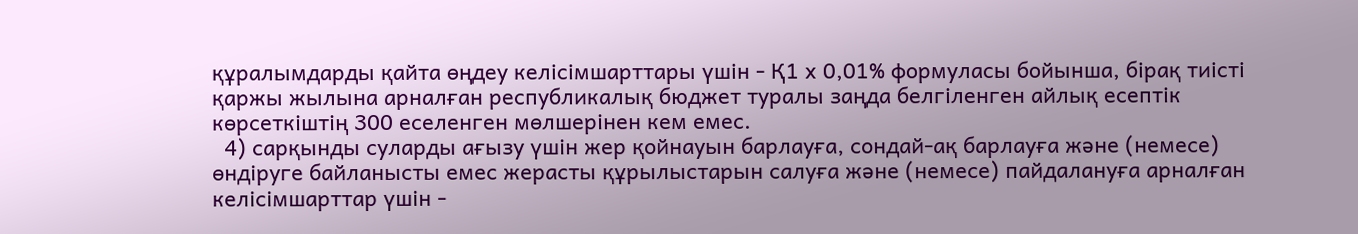құралымдарды қайта өңдеу келiсiмшарттары үшiн - Қ1 х 0,01% формуласы бойынша, бiрақ тиiстi қаржы жылына арналған республикалық бюджет туралы заңда белгiленген айлық есептiк көрсеткiштiң 300 еселенген мөлшерiнен кем емес.
  4) сарқынды суларды ағызу үшiн жер қойнауын барлауға, сондай-ақ барлауға және (немесе) өндiруге байланысты емес жерасты құрылыстарын салуға және (немесе) пайдалануға арналған келiсiмшарттар үшiн -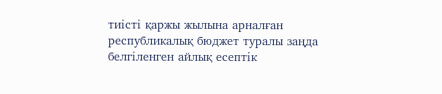тиiстi қаржы жылына арналған республикалық бюджет туралы заңда белгiленген айлық есептiк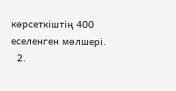көрсеткiштiң 400 еселенген мөлшерi.
  2.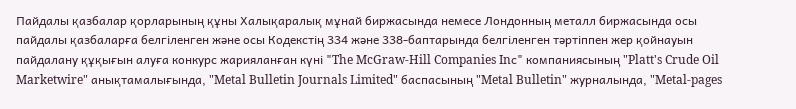Пайдалы қазбалар қорларының құны Халықаралық мұнай биржасында немесе Лондонның металл биржасында осы пайдалы қазбаларға белгiленген және осы Кодекстiң 334 және 338-баптарында белгiленген тәртiппен жер қойнауын пайдалану құқығын алуға конкурс жарияланған күнi "The McGraw-Hill Companies Inс" компаниясының "Platt's Crude Oil Marketwire" анықтамалығында, "Metal Bulletin Journals Limited" баспасының "Metal Bulletin" журналында, "Metal-pages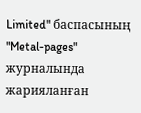Limited" баспасының "Metal-pages" журналында жарияланған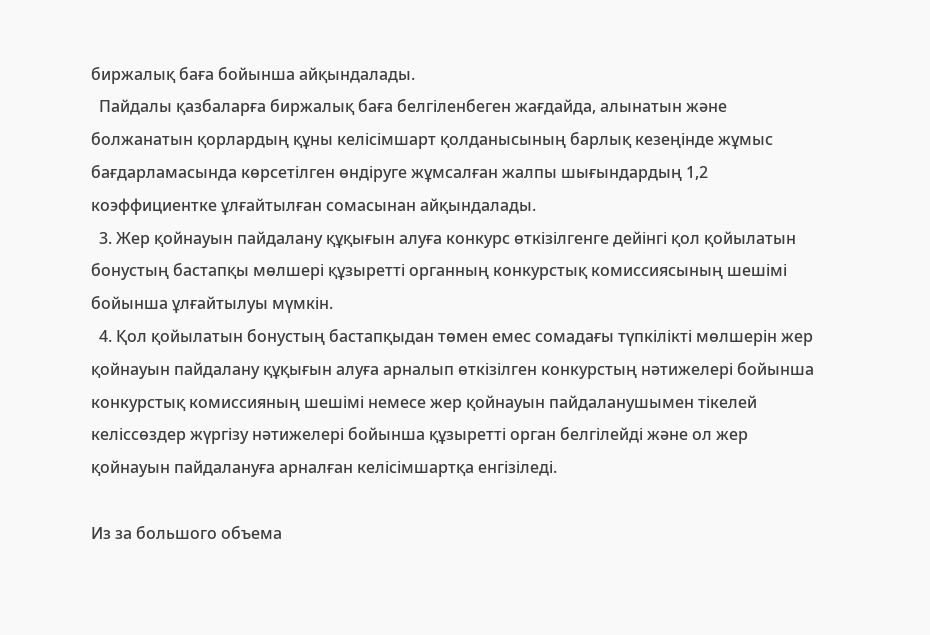биржалық баға бойынша айқындалады.
  Пайдалы қазбаларға биржалық баға белгiленбеген жағдайда, алынатын және болжанатын қорлардың құны келiсiмшарт қолданысының барлық кезеңiнде жұмыс бағдарламасында көрсетiлген өндiруге жұмсалған жалпы шығындардың 1,2 коэффициентке ұлғайтылған сомасынан айқындалады.
  3. Жер қойнауын пайдалану құқығын алуға конкурс өткiзiлгенге дейiнгi қол қойылатын бонустың бастапқы мөлшерi құзыреттi органның конкурстық комиссиясының шешiмi бойынша ұлғайтылуы мүмкiн.
  4. Қол қойылатын бонустың бастапқыдан төмен емес сомадағы түпкiлiктi мөлшерiн жер қойнауын пайдалану құқығын алуға арналып өткiзiлген конкурстың нәтижелерi бойынша конкурстық комиссияның шешiмi немесе жер қойнауын пайдаланушымен тiкелей келiссөздер жүргiзу нәтижелерi бойынша құзыреттi орган белгiлейдi және ол жер қойнауын пайдалануға арналған келiсiмшартқа енгiзiледi.

Из за большого объема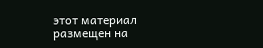этот материал размещен на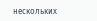нескольких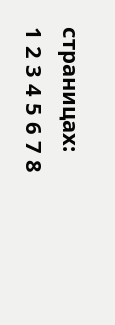страницах:
1 2 3 4 5 6 7 8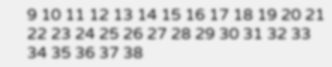9 10 11 12 13 14 15 16 17 18 19 20 21 22 23 24 25 26 27 28 29 30 31 32 33 34 35 36 37 38